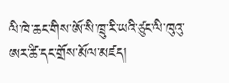ལི་ཁེ་ཆང་གིས་ཨོ་སི་ཁྲུ་རི་ཡའི་ཙུང་ལི་ཁུའུ་ཨར་ཚི་དང་གྲོས་མོལ་མཛད།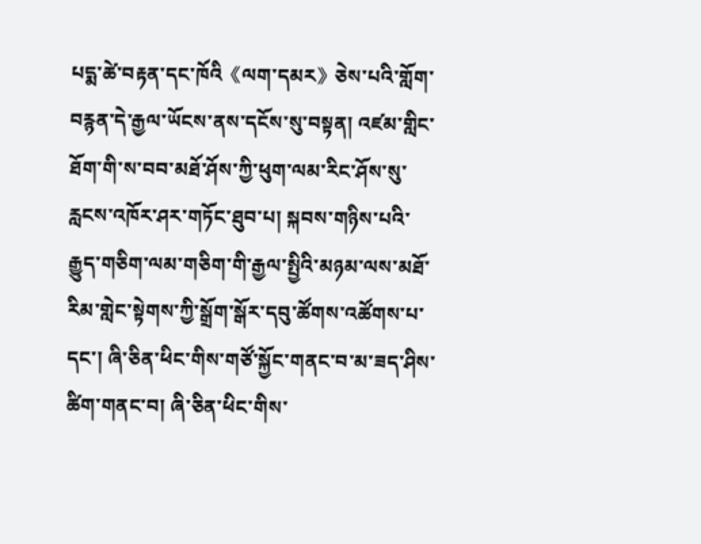པདྨ་ཚེ་བརྟན་དང་ཁོའི《ལག་དམར》ཅེས་པའི་གློག་བརྙན་དེ་རྒྱལ་ཡོངས་ནས་དངོས་སུ་བསྟན། འཛམ་གླིང་ཐོག་གི་ས་བབ་མཐོ་ཤོས་ཀྱི་ཕུག་ལམ་རིང་ཤོས་སུ་རླངས་འཁོར་ཤར་གཏོང་ཐུབ་པ། སྐབས་གཉིས་པའི་རྒྱུད་གཅིག་ལམ་གཅིག་གི་རྒྱལ་སྤྱིའི་མཉམ་ལས་མཐོ་རིམ་གླེང་སྟེགས་ཀྱི་སྒྲོག་སྒོར་དབུ་ཚོགས་འཚོགས་པ་དང་། ཞི་ཅིན་ཕིང་གིས་གཙོ་སྐྱོང་གནང་བ་མ་ཟད་ཤིས་ཚིག་གནང་བ། ཞི་ཅིན་ཕིང་གིས་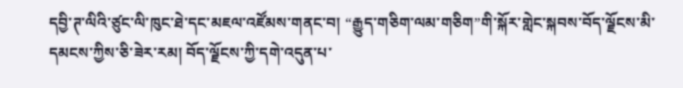དབྱི་ཊ་ལིའི་ཙུང་ལི་ཁུང་ཐེ་དང་མཇལ་འཛོམས་གནང་བ། “རྒྱུད་གཅིག་ལམ་གཅིག”གི་སྐོར་གླེང་སྐབས་བོད་ལྗོངས་མི་དམངས་ཀྱིས་ཅི་ཟེར་རམ། བོད་ལྗོངས་ཀྱི་དགེ་འདུན་པ་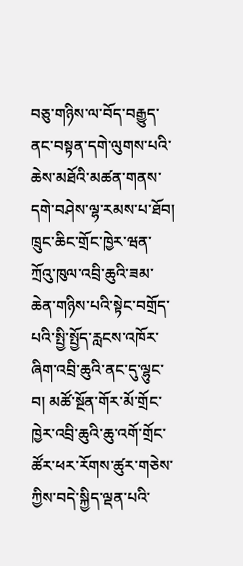བཅུ་གཉིས་ལ་བོད་བརྒྱུད་ནང་བསྟན་དགེ་ལུགས་པའི་ཆེས་མཐོའི་མཚན་གནས་དགེ་བཤེས་ལྷ་རམས་པ་ཐོབ། ཁྲུང་ཆིང་གྲོང་ཁྱེར་ཝན་ཀྲོའུ་ཁུལ་འབྲི་ཆུའི་ཟམ་ཆེན་གཉིས་པའི་སྟེང་བགྲོད་པའི་སྤྱི་སྤྱོད་རླངས་འཁོར་ཞིག་འབྲི་ཆུའི་ནང་དུ་ལྷུང་བ། མཚོ་སྔོན་གོར་མོ་གྲོང་ཁྱེར་འབྲི་ཆུའི་ཆུ་འགོ་གྲོང་ཚོར་ཕར་རོགས་ཚུར་གཅེས་ཀྱིས་བདེ་སྐྱིད་ལྡན་པའི་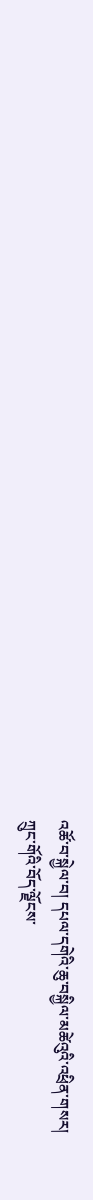འཚོ་བ་སྐྱེལ་བ། དཔལ་དགེའི་ཆུ་བསྐྱིལ་མཚེའུའི་འཕྲིན་གསར།
ཀྲུང་གོའི་བོད་ལྗོངས་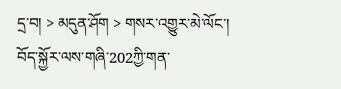དྲ་བ། > མདུན་ཤོག > གསར་འགྱུར་མེ་ལོང་།
བོད་སྐྱོར་ལས་གཞི་202ཀྱི་གན་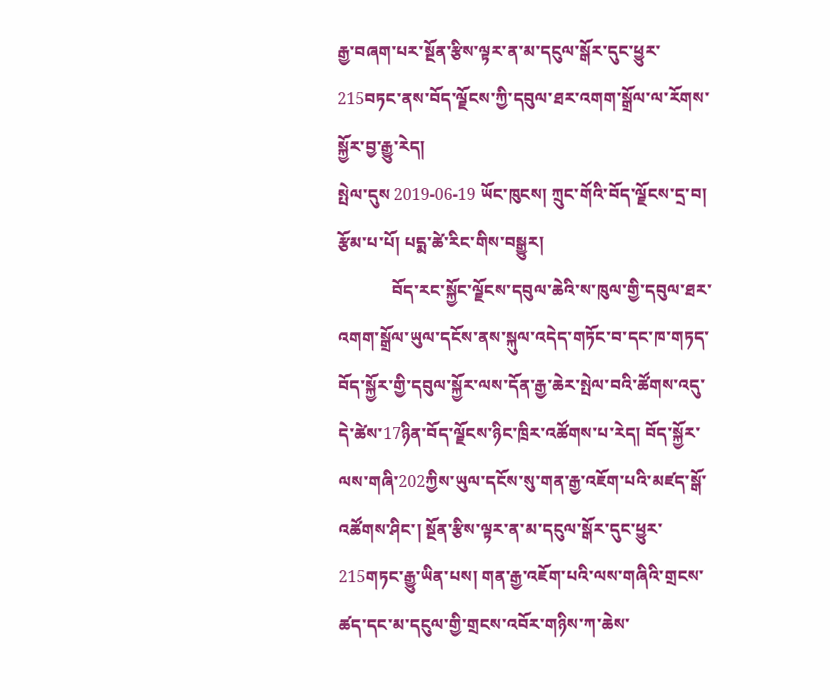རྒྱ་བཞག་པར་སྔོན་རྩིས་ལྟར་ན་མ་དངུལ་སྒོར་དུང་ཕྱུར་215བཏང་ནས་བོད་ལྗོངས་ཀྱི་དབུལ་ཐར་འགག་སྒྲོལ་ལ་རོགས་སྐྱོར་བྱ་རྒྱུ་རེད།
སྤེལ་དུས 2019-06-19 ཡོང་ཁུངས། ཀྲུང་གོའི་བོད་ལྗོངས་དྲ་བ། རྩོམ་པ་པོ། པདྨ་ཚེ་རིང་གིས་བསྒྱུར།
             བོད་རང་སྐྱོང་ལྗོངས་དབུལ་ཆེའི་ས་ཁུལ་གྱི་དབུལ་ཐར་འགག་སྒྲོལ་ཡུལ་དངོས་ནས་སྐུལ་འདེད་གཏོང་བ་དང་ཁ་གཏད་བོད་སྐྱོར་གྱི་དབུལ་སྐྱོར་ལས་དོན་རྒྱ་ཆེར་སྤེལ་བའི་ཚོགས་འདུ་དེ་ཚེས་17ཉིན་བོད་ལྗོངས་ཉིང་ཁྲིར་འཚོགས་པ་རེད། བོད་སྐྱོར་ལས་གཞི་202ཀྱིས་ཡུལ་དངོས་སུ་གན་རྒྱ་འཇོག་པའི་མཛད་སྒོ་འཚོགས་ཤིང་། སྔོན་རྩིས་ལྟར་ན་མ་དངུལ་སྒོར་དུང་ཕྱུར་215གཏང་རྒྱུ་ཡིན་པས། གན་རྒྱ་འཇོག་པའི་ལས་གཞིའི་གྲངས་ཚད་དང་མ་དངུལ་གྱི་གྲངས་འབོར་གཉིས་ཀ་ཆེས་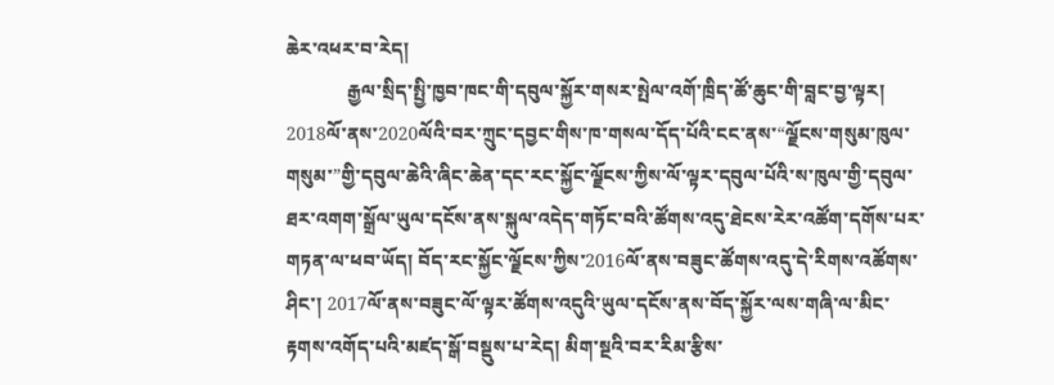ཆེར་འཕར་བ་རེད།
             རྒྱལ་སྲིད་སྤྱི་ཁྱབ་ཁང་གི་དབུལ་སྐྱོར་གསར་སྤེལ་འགོ་ཁྲིད་ཚོ་ཆུང་གི་བླང་བྱ་ལྟར། 2018ལོ་ནས་2020ལོའི་བར་ཀྲུང་དབྱང་གིས་ཁ་གསལ་དོད་པོའི་ངང་ནས་“ལྗོངས་གསུམ་ཁུལ་གསུམ་”གྱི་དབུལ་ཆེའི་ཞིང་ཆེན་དང་རང་སྐྱོང་ལྗོངས་ཀྱིས་ལོ་ལྟར་དབུལ་པོའི་ས་ཁུལ་གྱི་དབུལ་ཐར་འགག་སྒྲོལ་ཡུལ་དངོས་ནས་སྐུལ་འདེད་གཏོང་བའི་ཚོགས་འདུ་ཐེངས་རེར་འཚོག་དགོས་པར་གཏན་ལ་ཕབ་ཡོད། བོད་རང་སྐྱོང་ལྗོངས་ཀྱིས་2016ལོ་ནས་བཟུང་ཚོགས་འདུ་དེ་རིགས་འཚོགས་ཤིང་། 2017ལོ་ནས་བཟུང་ལོ་ལྟར་ཚོགས་འདུའི་ཡུལ་དངོས་ནས་བོད་སྐྱོར་ལས་གཞི་ལ་མིང་རྟགས་འགོད་པའི་མཛད་སྒོ་བསྡུས་པ་རེད། མིག་སྔའི་བར་རིམ་རྩིས་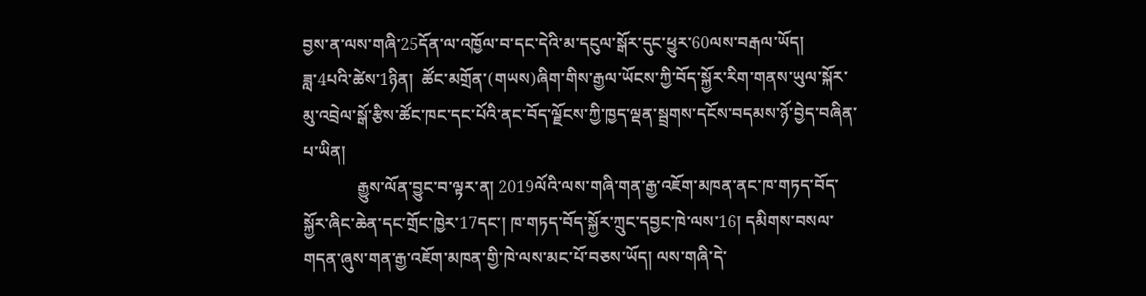བྱས་ན་ལས་གཞི་25དོན་ལ་འཁྱོལ་བ་དང་དེའི་མ་དངུལ་སྒོར་དུང་ཕྱུར་60ལས་བརྒལ་ཡོད།
ཟླ་4པའི་ཚེས་1ཉིན།  ཚོང་མགྲོན་(གཡས)ཞིག་གིས་རྒྱལ་ཡོངས་ཀྱི་བོད་སྐྱོར་རིག་གནས་ཡུལ་སྐོར་མུ་འབྲེལ་སྒོ་རྩིས་ཚོང་ཁང་དང་པོའི་ནང་བོད་ལྗོངས་ཀྱི་ཁྱད་ལྡན་སྦྲགས་དངོས་བདམས་ཉོ་བྱེད་བཞིན་པ་ཡིན།
             རྒྱུས་ལོན་བྱུང་བ་ལྟར་ན། 2019ལོའི་ལས་གཞི་གན་རྒྱ་འཇོག་མཁན་ནང་ཁ་གཏད་བོད་སྐྱོར་ཞིང་ཆེན་དང་གྲོང་ཁྱེར་17དང་། ཁ་གཏད་བོད་སྐྱོར་ཀྲུང་དབྱང་ཁེ་ལས་16། དམིགས་བསལ་གདན་ཞུས་གན་རྒྱ་འཇོག་མཁན་གྱི་ཁེ་ལས་མང་པོ་བཅས་ཡོད། ལས་གཞི་དེ་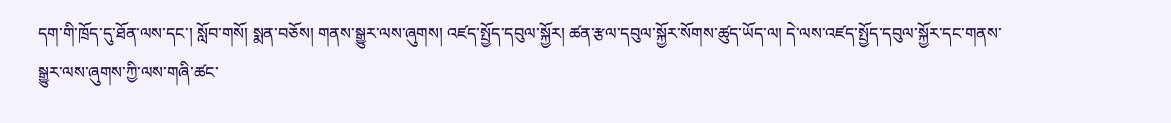དག་གི་ཁྲོད་དུ་ཐོན་ལས་དང་། སློབ་གསོ། སྨན་བཅོས། གནས་སྒྱུར་ལས་ཞུགས། འཛད་སྤྱོད་དབུལ་སྐྱོར། ཚན་རྩལ་དབུལ་སྐྱོར་སོགས་ཚུད་ཡོད་ལ། དེ་ལས་འཛད་སྤྱོད་དབུལ་སྐྱོར་དང་གནས་སྒྱུར་ལས་ཞུགས་ཀྱི་ལས་གཞི་ཚང་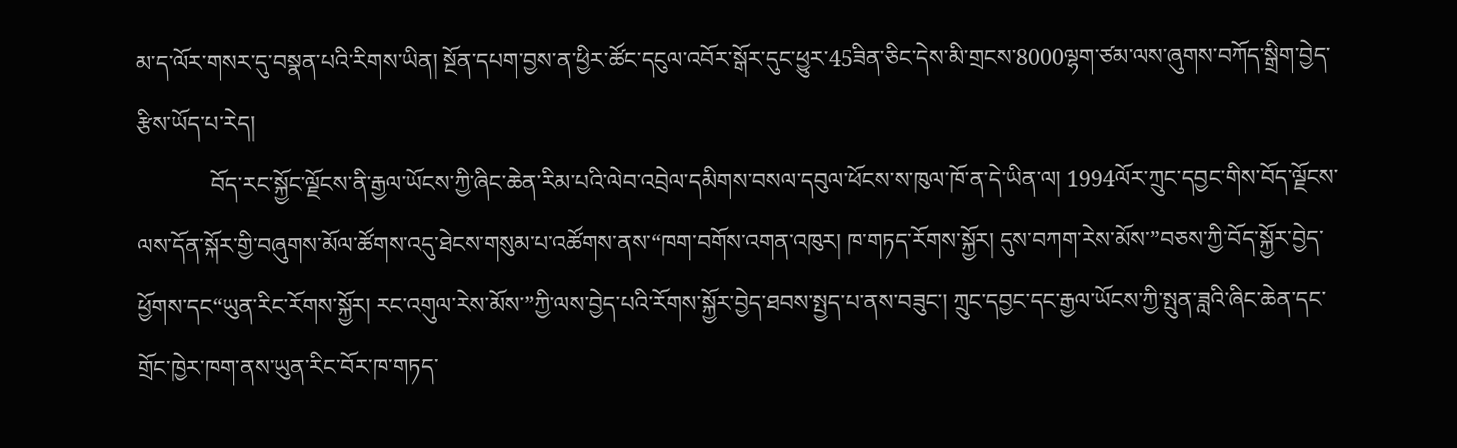མ་ད་ལོར་གསར་དུ་བསྣན་པའི་རིགས་ཡིན། སྔོན་དཔག་བྱས་ན་ཕྱིར་ཚོང་དངུལ་འབོར་སྒོར་དུང་ཕྱུར་45ཟིན་ཅིང་དེས་མི་གྲངས་8000ལྷག་ཙམ་ལས་ཞུགས་བཀོད་སྒྲིག་བྱེད་རྩིས་ཡོད་པ་རེད།
             བོད་རང་སྐྱོང་ལྗོངས་ནི་རྒྱལ་ཡོངས་ཀྱི་ཞིང་ཆེན་རིམ་པའི་ལེབ་འབྲེལ་དམིགས་བསལ་དབུལ་ཕོངས་ས་ཁུལ་ཁོ་ན་དེ་ཡིན་ལ། 1994ལོར་ཀྲུང་དབྱང་གིས་བོད་ལྗོངས་ལས་དོན་སྐོར་གྱི་བཞུགས་མོལ་ཚོགས་འདུ་ཐེངས་གསུམ་པ་འཚོགས་ནས་“ཁག་བགོས་འགན་འཁུར། ཁ་གཏད་རོགས་སྐྱོར། དུས་བཀག་རེས་མོས་”བཅས་ཀྱི་བོད་སྐྱོར་བྱེད་ཕྱོགས་དང“ཡུན་རིང་རོགས་སྐྱོར། རང་འགུལ་རེས་མོས་”ཀྱི་ལས་བྱེད་པའི་རོགས་སྐྱོར་བྱེད་ཐབས་སྤྱད་པ་ནས་བཟུང་། ཀྲུང་དབྱང་དང་རྒྱལ་ཡོངས་ཀྱི་སྤུན་ཟླའི་ཞིང་ཆེན་དང་གྲོང་ཁྱེར་ཁག་ནས་ཡུན་རིང་བོར་ཁ་གཏད་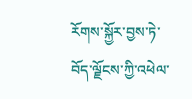རོགས་སྐྱོར་བྱས་ཏེ་བོད་ལྗོངས་ཀྱི་འཕེལ་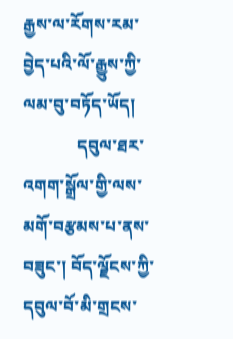རྒྱས་ལ་རོགས་རམ་བྱེད་པའི་ལོ་རྒྱུས་ཀྱི་ལམ་བུ་བཏོད་ཡོད།
             དབུལ་ཐར་འགག་སྒྲོལ་གྱི་ལས་མགོ་བརྩམས་པ་ནས་བཟུང་། བོད་ལྗོངས་ཀྱི་དབུལ་བོ་མི་གྲངས་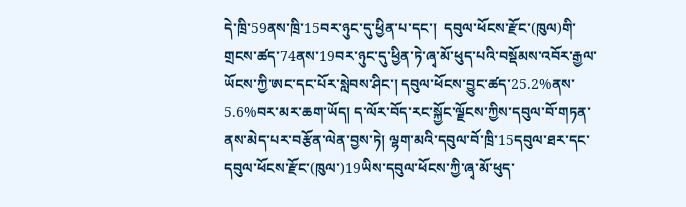དེ་ཁྲི་59ནས་ཁྲི་15བར་ཉུང་དུ་ཕྱིན་པ་དང་།  དབུལ་ཕོངས་རྫོང་(ཁུལ)གི་གྲངས་ཚད་74ནས་19བར་ཉུང་དུ་ཕྱིན་ཏེ་ཞྭ་མོ་ཕུད་པའི་བསྡོམས་འབོར་རྒྱལ་ཡོངས་ཀྱི་ཨང་དང་པོར་སླེབས་ཤིང་། དབུལ་ཕོངས་བྱུང་ཚད་25.2%ནས་5.6%བར་མར་ཆག་ཡོད། ད་ལོར་བོད་རང་སྐྱོང་ལྗོངས་ཀྱིས་དབུལ་བོ་གཏན་ནས་མེད་པར་བརྩོན་ལེན་བྱས་ཏེ། ལྷག་མའི་དབུལ་བོ་ཁྲི་15དབུལ་ཐར་དང་དབུལ་ཕོངས་རྫོང་(ཁུལ་)19ཡིས་དབུལ་ཕོངས་ཀྱི་ཞྭ་མོ་ཕུད་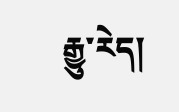རྒྱུ་རེད།